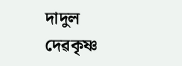দাদুল দেৱকৃষ্ণ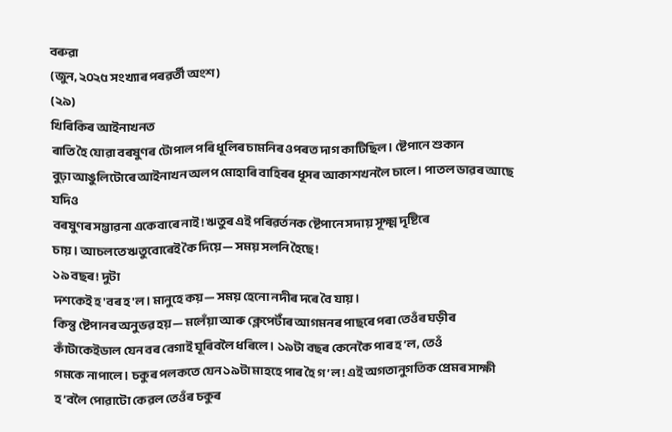বৰুৱা
(জুন, ২০২৫ সংখ্যাৰ পৰৱৰ্তী অংশ)
(২৯)
খিৰিকিৰ আইনাখনত
ৰাতি হৈ যোৱা বৰষুণৰ টোপাল পৰি ধূলিৰ চামনিৰ ওপৰত দাগ কাটিছিল। ষ্টেপানে শুকান
বুঢ়া আঙুলিটোৰে আইনাখন অলপ মোহাৰি বাহিৰৰ ধূসৰ আকাশখনলৈ চালে। পাতল ডাৱৰ আছে যদিও
বৰষুণৰ সম্ভাৱনা একেবাৰে নাই! ঋতুৰ এই পৰিৱৰ্তনক ষ্টেপানে সদায় সূক্ষ্ম দৃষ্টিৰে
চায়। আচলতে ঋতুবোৰেই কৈ দিয়ে— সময় সলনি হৈছে!
১৯ বছৰ! দুটা
দশকেই হ'বৰ হ'ল। মানুহে কয়— সময় হেনো নদীৰ দৰে বৈ যায়।
কিন্তু ষ্টেপানৰ অনুভৱ হয়— মলেঁয়া আৰু ক্লেপেটাঁৰ আগমনৰ পাছৰে পৰা তেওঁৰ ঘড়ীৰ
কাঁটাকেইডাল যেন বৰ বেগাই ঘূৰিবলৈ ধৰিলে। ১৯টা বছৰ কেনেকৈ পাৰ হ’ল, তেওঁ
গমকে নাপালে। চকুৰ পলকতে যেন ১৯টা মাহহে পাৰ হৈ গ’ল! এই অগতানুগতিক প্ৰেমৰ সাক্ষী
হ’বলৈ পোৱাটো কেৱল তেওঁৰ চকুৰ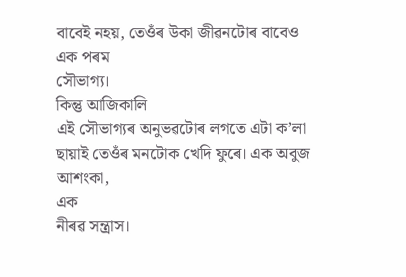বাবেই নহয়, তেওঁৰ উকা জীৱনটোৰ বাবেও এক পৰম
সৌভাগ্য।
কিন্তু আজিকালি
এই সৌভাগ্যৰ অনুভৱটোৰ লগতে এটা ক’লা ছায়াই তেওঁৰ মনটোক খেদি ফুৰে। এক অবুজ আশংকা,
এক
নীৰৱ সন্ত্ৰাস।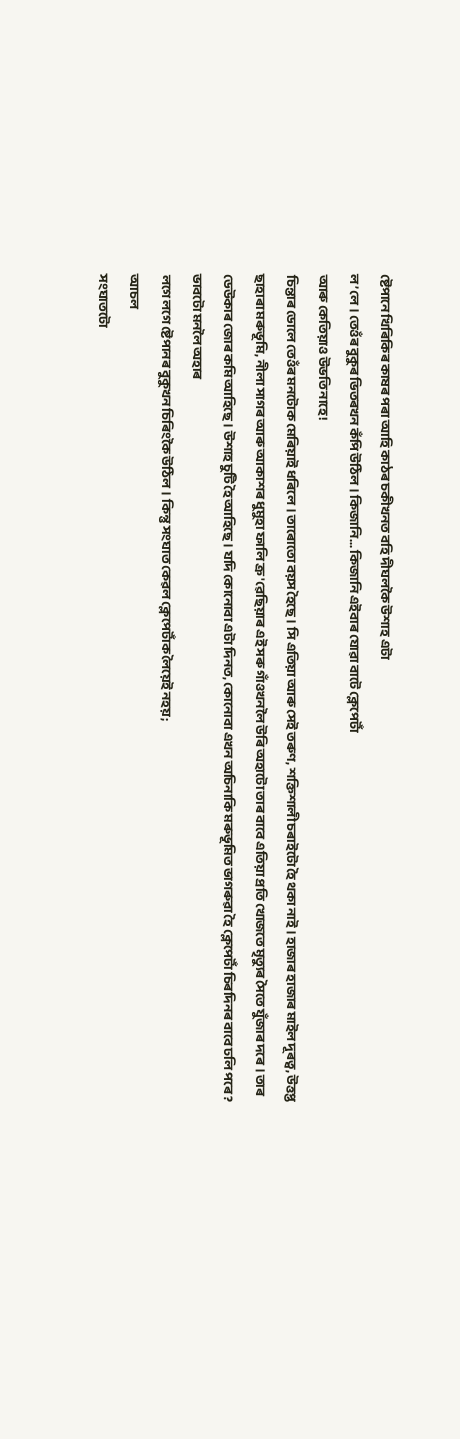ষ্টেপানে খিৰিকিৰ কাষৰ পৰা আহি কাঠৰ চকীখনত বহি দীঘলকৈ উশাহ এটা
ল’লে। তেওঁৰ বুকুৰ ভিতৰখন কঁপি উঠিল। কিজানি... কিজানি এইবাৰ যোৱা বাটে ক্লেপেটাঁ
আৰু কেতিয়াও উভতি নাহে!
চিন্তাৰ ডোলে তেওঁৰ মনটোক মেৰিয়াই ধৰিলে। তাৰোতো বয়স হৈছে। সি এতিয়া আৰু সেই তৰুণ, শক্তিশালী চৰাইটো হৈ থকা নাই। হাজাৰ হাজাৰ মাইল দূৰত্ব, উত্তপ্ত ছাহাৰা মৰুভূমি, নীলা সাগৰ আৰু আকাশৰ ধুমুহা ফালি ক্ৰ'ৱেছিয়াৰ এই সৰু গাঁওখনলৈ উৰি অহাটো তাৰ বাবে এতিয়া প্ৰতি খোজতে মৃত্যুৰ সৈতে যুঁজাৰ দৰে। তাৰ ডেউকাৰ জোৰ কমি আহিছে। উশাহ চুটি হৈ আহিছে। যদি কোনোবা এটা দিনত, কোনোবা এখন অচিনাকি মৰুভূমিত ভাগৰুৱা হৈ ক্লেপেটাঁ চিৰদিনৰ বাবে ঢলি পৰে?
ভাবটো মনলৈ অহাৰ
লগে লগে ষ্টেপানৰ বুকুখন চিৰিংকৈ উঠিল। কিন্তু সংঘাত কেৱল ক্লেপেটাঁক লৈয়েই নহয়;
আচল
সংঘাতটো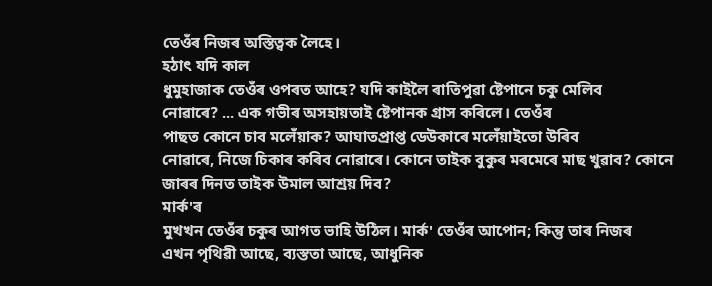তেওঁৰ নিজৰ অস্তিত্বক লৈহে।
হঠাৎ যদি কাল
ধুমুহাজাক তেওঁৰ ওপৰত আহে? যদি কাইলৈ ৰাতিপুৱা ষ্টেপানে চকু মেলিব
নোৱাৰে? ... এক গভীৰ অসহায়তাই ষ্টেপানক গ্ৰাস কৰিলে। তেওঁৰ
পাছত কোনে চাব মলেঁয়াক? আঘাতপ্ৰাপ্ত ডেউকাৰে মলেঁয়াইতো উৰিব
নোৱাৰে, নিজে চিকাৰ কৰিব নোৱাৰে। কোনে তাইক বুকুৰ মৰমেৰে মাছ খুৱাব? কোনে
জাৰৰ দিনত তাইক উমাল আশ্ৰয় দিব?
মাৰ্ক'ৰ
মুখখন তেওঁৰ চকুৰ আগত ভাহি উঠিল। মাৰ্ক' তেওঁৰ আপোন; কিন্তু তাৰ নিজৰ
এখন পৃথিৱী আছে, ব্যস্ততা আছে, আধুনিক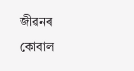জীৱনৰ
কোবাল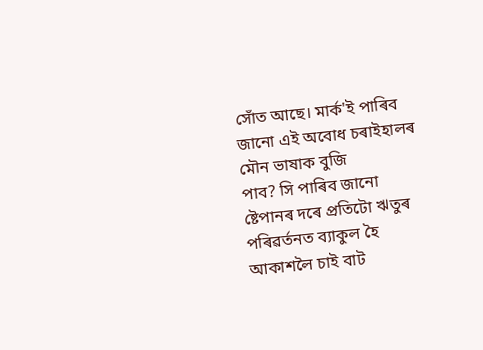সোঁত আছে। মাৰ্ক'ই পাৰিব জানো এই অবোধ চৰাইহালৰ মৌন ভাষাক বুজি
পাব? সি পাৰিব জানো ষ্টেপানৰ দৰে প্ৰতিটো ঋতুৰ পৰিৱৰ্তনত ব্যাকুল হৈ
আকাশলৈ চাই বাট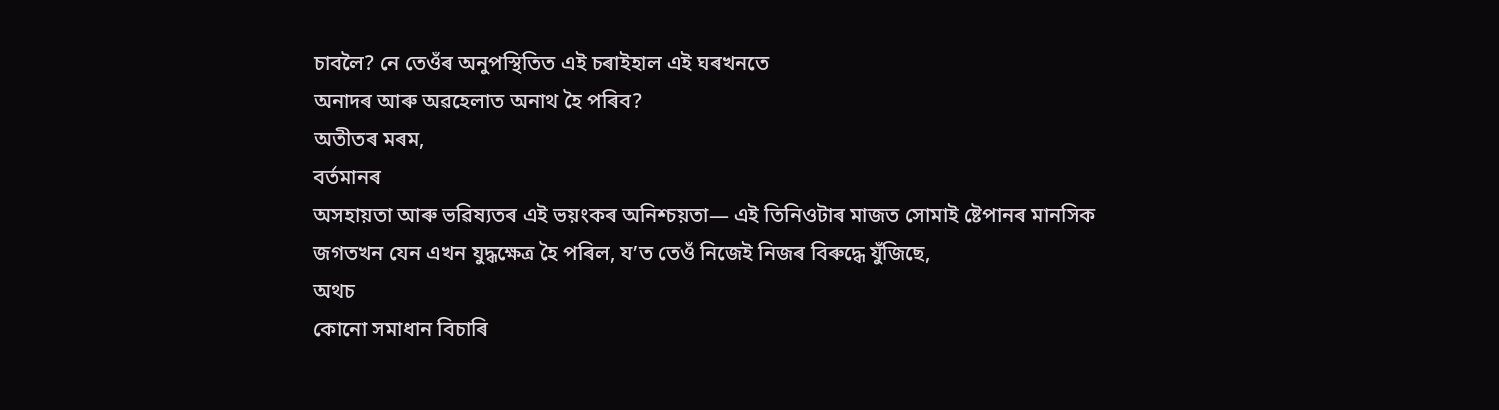চাবলৈ? নে তেওঁৰ অনুপস্থিতিত এই চৰাইহাল এই ঘৰখনতে
অনাদৰ আৰু অৱহেলাত অনাথ হৈ পৰিব?
অতীতৰ মৰম,
বৰ্তমানৰ
অসহায়তা আৰু ভৱিষ্যতৰ এই ভয়ংকৰ অনিশ্চয়তা— এই তিনিওটাৰ মাজত সোমাই ষ্টেপানৰ মানসিক
জগতখন যেন এখন যুদ্ধক্ষেত্ৰ হৈ পৰিল, য’ত তেওঁ নিজেই নিজৰ বিৰুদ্ধে যুঁজিছে,
অথচ
কোনো সমাধান বিচাৰি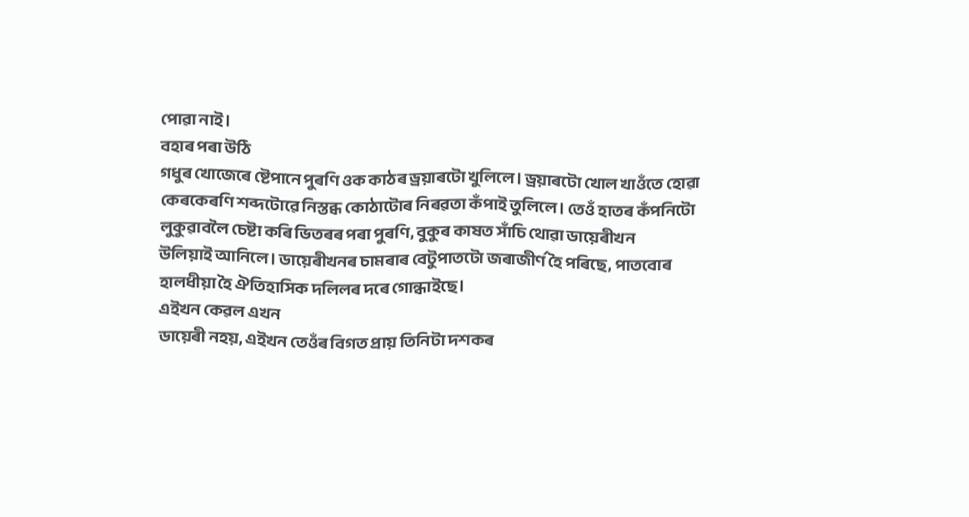পোৱা নাই।
বহাৰ পৰা উঠি
গধুৰ খোজেৰে ষ্টেপানে পুৰণি ওক কাঠৰ ড্ৰয়াৰটো খুলিলে। ড্ৰয়াৰটো খোল খাওঁতে হোৱা
কেৰকেৰণি শব্দটোৱে নিস্তব্ধ কোঠাটোৰ নিৰৱতা কঁপাই তুলিলে। তেওঁ হাতৰ কঁপনিটো
লুকুৱাবলৈ চেষ্টা কৰি ভিতৰৰ পৰা পুৰণি, বুকুৰ কাষত সাঁচি থোৱা ডায়েৰীখন
উলিয়াই আনিলে। ডায়েৰীখনৰ চামৰাৰ বেটুপাতটো জৰাজীৰ্ণ হৈ পৰিছে, পাতবোৰ
হালধীয়া হৈ ঐতিহাসিক দলিলৰ দৰে গোন্ধাইছে।
এইখন কেৱল এখন
ডায়েৰী নহয়, এইখন তেওঁৰ বিগত প্ৰায় তিনিটা দশকৰ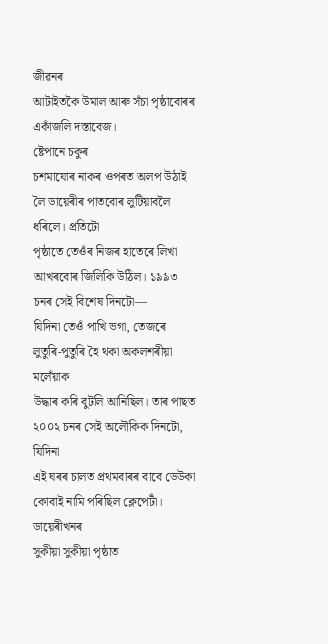জীৱনৰ
আটাইতকৈ উমাল আৰু সঁচা পৃষ্ঠাবোৰৰ একাঁজলি দস্তাবেজ।
ষ্টেপানে চকুৰ
চশমাযোৰ নাকৰ ওপৰত অলপ উঠাই লৈ ডায়েৰীৰ পাতবোৰ লুটিয়াবলৈ ধৰিলে। প্ৰতিটো
পৃষ্ঠাতে তেওঁৰ নিজৰ হাতেৰে লিখা আখৰবোৰ জিলিকি উঠিল। ১৯৯৩ চনৰ সেই বিশেষ দিনটো—
যিদিনা তেওঁ পাখি ভগা, তেজৰে লুতুৰি-পুতুৰি হৈ থকা অকলশৰীয়া মলেঁয়াক
উদ্ধাৰ কৰি বুটলি আনিছিল। তাৰ পাছত ২০০২ চনৰ সেই অলৌকিক দিনটো, যিদিনা
এই ঘৰৰ চালত প্ৰথমবাৰৰ বাবে ডেউকা কোবাই নামি পৰিছিল ক্লেপেটাঁ।
ডায়েৰীখনৰ
সুকীয়া সুকীয়া পৃষ্ঠাত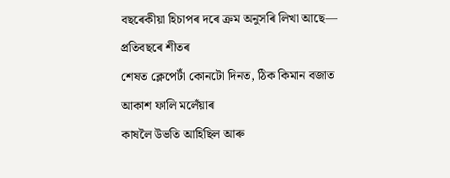বছৰেকীয়া হিচাপৰ দৰে ক্ৰম অনুসৰি লিখা আছে— প্ৰতিবছৰে শীতৰ
শেষত ক্লেপেটাঁ কোনটো দিনত, ঠিক কিমান বজাত আকাশ ফালি মলেঁয়াৰ
কাষলৈ উভতি আহিছিল আৰু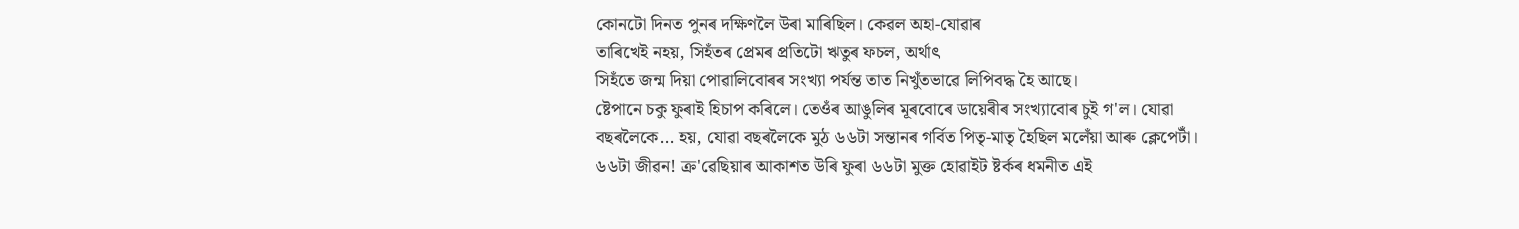কোনটো দিনত পুনৰ দক্ষিণলৈ উৰা মাৰিছিল। কেৱল অহা-যোৱাৰ
তাৰিখেই নহয়, সিহঁতৰ প্ৰেমৰ প্ৰতিটো ঋতুৰ ফচল, অৰ্থাৎ
সিহঁতে জন্ম দিয়া পোৱালিবোৰৰ সংখ্যা পৰ্যন্ত তাত নিখুঁতভাৱে লিপিবদ্ধ হৈ আছে।
ষ্টেপানে চকু ফুৰাই হিচাপ কৰিলে। তেওঁৰ আঙুলিৰ মূৰবোৰে ডায়েৰীৰ সংখ্যাবোৰ চুই গ'ল। যোৱা বছৰলৈকে... হয়, যোৱা বছৰলৈকে মুঠ ৬৬টা সন্তানৰ গৰ্বিত পিতৃ-মাতৃ হৈছিল মলেঁয়া আৰু ক্লেপেটাঁ। ৬৬টা জীৱন! ক্ৰ'ৱেছিয়াৰ আকাশত উৰি ফুৰা ৬৬টা মুক্ত হোৱাইট ষ্টৰ্কৰ ধমনীত এই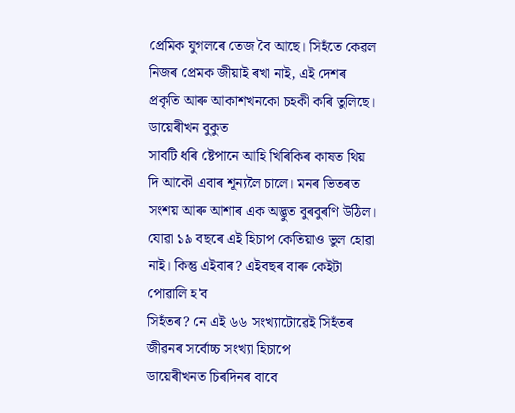প্ৰেমিক যুগলৰে তেজ বৈ আছে। সিহঁতে কেৱল নিজৰ প্ৰেমক জীয়াই ৰখা নাই, এই দেশৰ প্ৰকৃতি আৰু আকাশখনকো চহকী কৰি তুলিছে।
ডায়েৰীখন বুকুত
সাবটি ধৰি ষ্টেপানে আহি খিৰিকিৰ কাষত থিয় দি আকৌ এবাৰ শূন্যলৈ চালে। মনৰ ভিতৰত
সংশয় আৰু আশাৰ এক অদ্ভুত বুৰবুৰণি উঠিল। যোৱা ১৯ বছৰে এই হিচাপ কেতিয়াও ভুল হোৱা
নাই। কিন্তু এইবাৰ? এইবছৰ বাৰু কেইটা পোৱালি হ'ব
সিহঁতৰ? নে এই ৬৬ সংখ্যাটোৱেই সিহঁতৰ জীৱনৰ সৰ্বোচ্চ সংখ্যা হিচাপে
ডায়েৰীখনত চিৰদিনৰ বাবে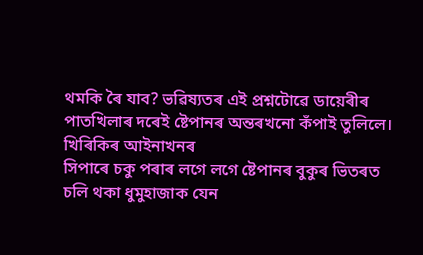থমকি ৰৈ যাব? ভৱিষ্যতৰ এই প্ৰশ্নটোৱে ডায়েৰীৰ
পাতখিলাৰ দৰেই ষ্টেপানৰ অন্তৰখনো কঁপাই তুলিলে।
খিৰিকিৰ আইনাখনৰ
সিপাৰে চকু পৰাৰ লগে লগে ষ্টেপানৰ বুকুৰ ভিতৰত চলি থকা ধুমুহাজাক যেন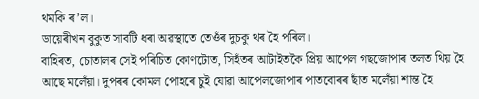থমকি ৰ’ল।
ডায়েৰীখন বুকুত সাবটি ধৰা অৱস্থাতে তেওঁৰ দুচকু থৰ হৈ পৰিল।
বাহিৰত, চোতালৰ সেই পৰিচিত কোণটোত, সিহঁতৰ আটাইতকৈ প্ৰিয় আপেল গছজোপাৰ তলত থিয় হৈ আছে মলেঁয়া। দুপৰৰ কোমল পোহৰে চুই যোৱা আপেলজোপাৰ পাতবোৰৰ ছাঁত মলেঁয়া শান্ত হৈ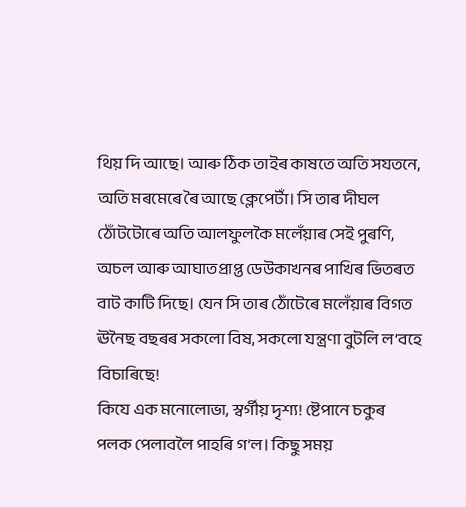থিয় দি আছে। আৰু ঠিক তাইৰ কাষতে অতি সযতনে, অতি মৰমেৰে ৰৈ আছে ক্লেপেটাঁ। সি তাৰ দীঘল ঠোঁটটোৰে অতি আলফুলকৈ মলেঁয়াৰ সেই পুৰণি, অচল আৰু আঘাতপ্ৰাপ্ত ডেউকাখনৰ পাখিৰ ভিতৰত বাট কাটি দিছে। যেন সি তাৰ ঠোঁটেৰে মলেঁয়াৰ বিগত ঊনৈছ বছৰৰ সকলো বিষ, সকলো যন্ত্ৰণা বুটলি ল’বহে বিচাৰিছে!
কিযে এক মনোলোভা, স্বৰ্গীয় দৃশ্য! ষ্টেপানে চকুৰ পলক পেলাবলৈ পাহৰি গ’ল। কিছু সময়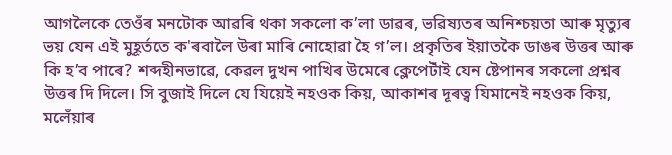আগলৈকে তেওঁৰ মনটোক আৱৰি থকা সকলো ক’লা ডাৱৰ, ভৱিষ্যতৰ অনিশ্চয়তা আৰু মৃত্যুৰ ভয় যেন এই মুহূৰ্ততে ক'ৰবালৈ উৰা মাৰি নোহোৱা হৈ গ’ল। প্ৰকৃতিৰ ইয়াতকৈ ডাঙৰ উত্তৰ আৰু কি হ’ব পাৰে? শব্দহীনভাৱে, কেৱল দুখন পাখিৰ উমেৰে ক্লেপেটাঁই যেন ষ্টেপানৰ সকলো প্ৰশ্নৰ উত্তৰ দি দিলে। সি বুজাই দিলে যে যিয়েই নহওক কিয়, আকাশৰ দূৰত্ব যিমানেই নহওক কিয়, মলেঁয়াৰ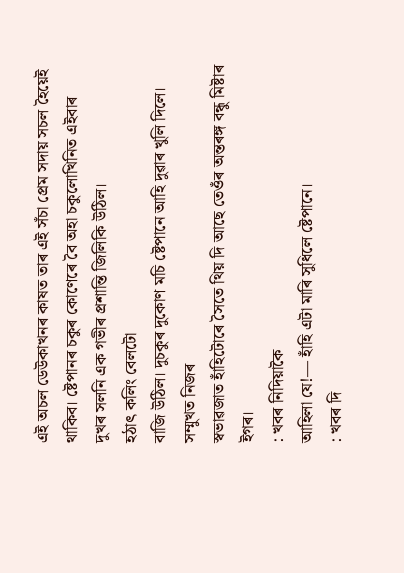এই অচল ডেউকাখনৰ কাষত তাৰ এই সঁচা প্ৰেম সদায় সচল হৈয়েই থাকিব। ষ্টেপানৰ চকুৰ কোণেৰে বৈ অহা চকুলোখিনিত এইবাৰ দুখৰ সলনি এক গভীৰ প্ৰশান্তি জিলিকি উঠিল।
হঠাৎ কলিং বেলটো
বাজি উঠিল। দুচকুৰ দুকোণ মচি ষ্টেপানে আহি দুৱাৰ খুলি দিলে। সম্মুখত নিজৰ
স্বভাৱজাত হাঁহিটোৰে সৈতে থিয় দি আছে তেওঁৰ অন্তৰঙ্গ বন্ধু মিষ্টাৰ ইগৰ।
: খবৰ নিদিয়াকৈ
আহিলা যে!— হাঁহি এটা মাৰি সুধিলে ষ্টেপানে।
: খবৰ দি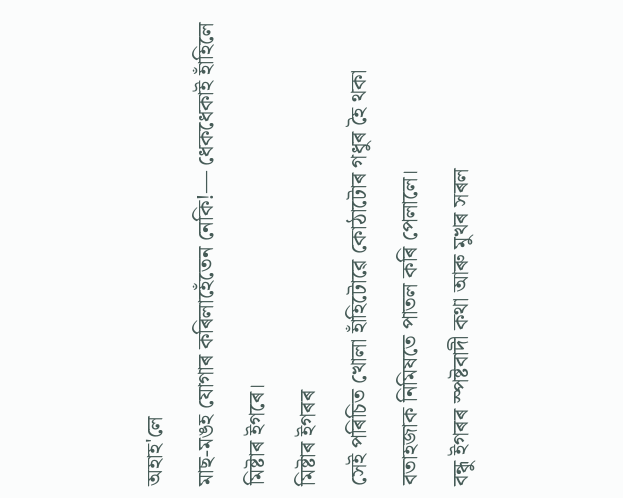অহাহ'লে
মাছ-মঙহ যোগাৰ কৰিলাহেঁতেন নেকি!— ধেকধেকাই হাঁহিলে মিষ্টাৰ ইগৰে।
মিষ্টাৰ ইগৰৰ
সেই পৰিচিত খোলা হাঁহিটোৱে কোঠাটোৰ গধুৰ হৈ থকা বতাহজাক নিমিষতে পাতল কৰি পেলালে।
বন্ধু ইগৰৰ স্পষ্টবাদী কথা আৰু মুখৰ সৰল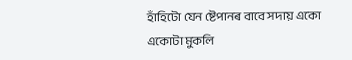হাঁহিটো যেন ষ্টেপানৰ বাবে সদায় একো
একোটা মুকলি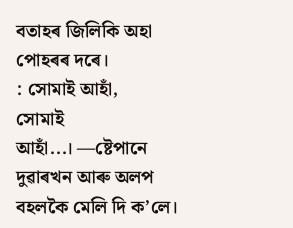বতাহৰ জিলিকি অহা পোহৰৰ দৰে।
: সোমাই আহাঁ,
সোমাই
আহাঁ...। —ষ্টেপানে দুৱাৰখন আৰু অলপ বহলকৈ মেলি দি ক’লে।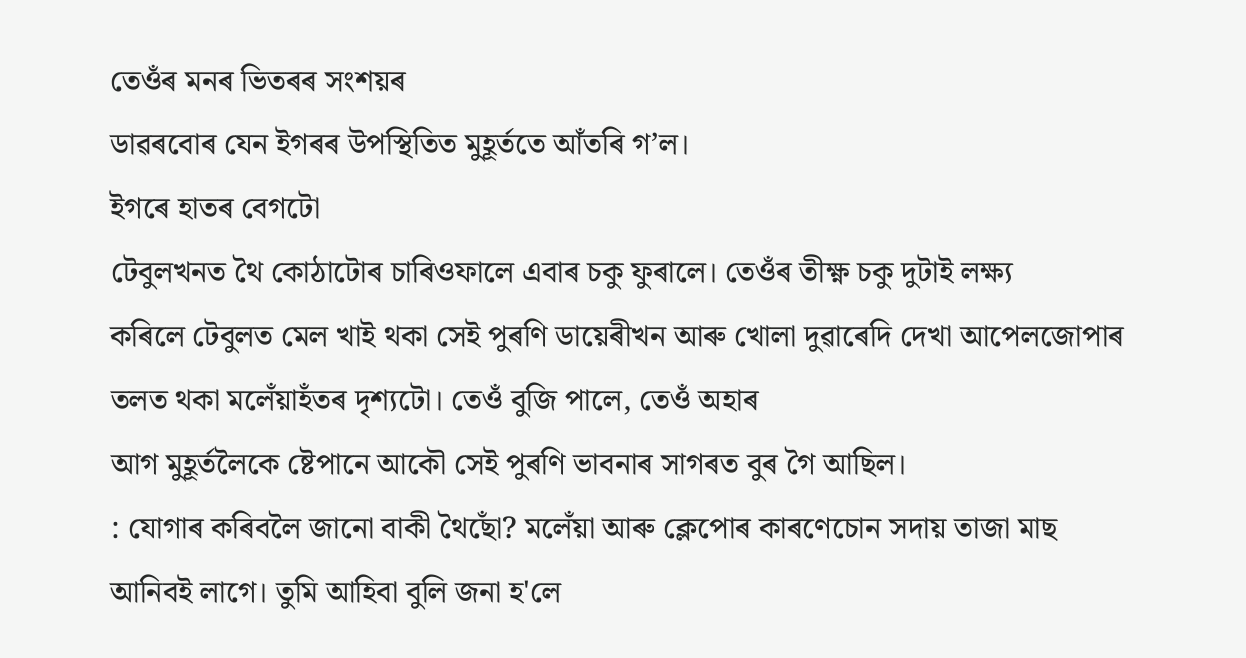তেওঁৰ মনৰ ভিতৰৰ সংশয়ৰ
ডাৱৰবোৰ যেন ইগৰৰ উপস্থিতিত মুহূৰ্ততে আঁতৰি গ’ল।
ইগৰে হাতৰ বেগটো
টেবুলখনত থৈ কোঠাটোৰ চাৰিওফালে এবাৰ চকু ফুৰালে। তেওঁৰ তীক্ষ্ণ চকু দুটাই লক্ষ্য
কৰিলে টেবুলত মেল খাই থকা সেই পুৰণি ডায়েৰীখন আৰু খোলা দুৱাৰেদি দেখা আপেলজোপাৰ
তলত থকা মলেঁয়াহঁতৰ দৃশ্যটো। তেওঁ বুজি পালে, তেওঁ অহাৰ
আগ মুহূৰ্তলৈকে ষ্টেপানে আকৌ সেই পুৰণি ভাবনাৰ সাগৰত বুৰ গৈ আছিল।
: যোগাৰ কৰিবলৈ জানো বাকী থৈছোঁ? মলেঁয়া আৰু ক্লেপোৰ কাৰণেচোন সদায় তাজা মাছ আনিবই লাগে। তুমি আহিবা বুলি জনা হ'লে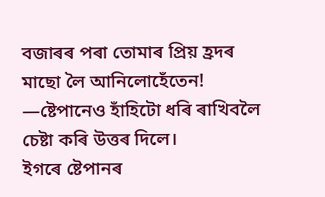বজাৰৰ পৰা তোমাৰ প্ৰিয় হ্ৰদৰ মাছো লৈ আনিলোহেঁতেন! —ষ্টেপানেও হাঁহিটো ধৰি ৰাখিবলৈ চেষ্টা কৰি উত্তৰ দিলে।
ইগৰে ষ্টেপানৰ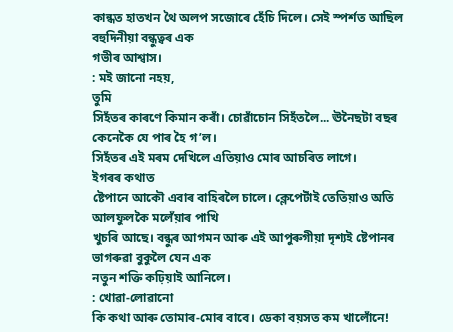কান্ধত হাতখন থৈ অলপ সজোৰে হেঁচি দিলে। সেই স্পৰ্শত আছিল বহুদিনীয়া বন্ধুত্বৰ এক
গভীৰ আশ্বাস।
: মই জানো নহয়,
তুমি
সিহঁতৰ কাৰণে কিমান কৰাঁ। চোৱাঁচোন সিহঁতলৈ... ঊনৈছটা বছৰ কেনেকৈ যে পাৰ হৈ গ’ল।
সিহঁতৰ এই মৰম দেখিলে এতিয়াও মোৰ আচৰিত লাগে।
ইগৰৰ কথাত
ষ্টেপানে আকৌ এবাৰ বাহিৰলৈ চালে। ক্লেপেটাঁই তেতিয়াও অতি আলফুলকৈ মলেঁয়াৰ পাখি
খুচৰি আছে। বন্ধুৰ আগমন আৰু এই আপুৰুগীয়া দৃশ্যই ষ্টেপানৰ ভাগৰুৱা বুকুলৈ যেন এক
নতুন শক্তি কঢ়িয়াই আনিলে।
: খোৱা-লোৱানো
কি কথা আৰু তোমাৰ-মোৰ বাবে। ডেকা বয়সত কম খালোঁনে!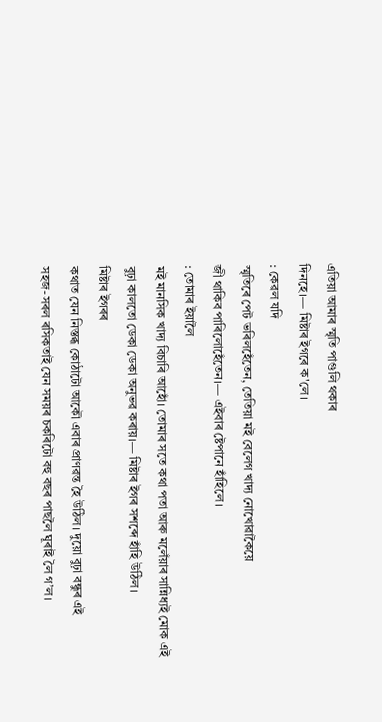এতিয়া আমাৰ স্মৃতি পাগুলি থকাৰ
দিনহে।— মিষ্টাৰ ইগৰে ক'লে।
: কেৱল যদি
স্মৃতিৰে পেট ভৰিলহেঁতেন, তেতিয়া মই বেলেগ খাদ্য নোখোৱাকৈয়ে
জী থাকিব পাৰিলোহেঁতেন।— এইবাৰ ষ্টেপানে হাঁহিলে।
: তোমাৰ ইয়ালৈ
মই মানসিক খাদ্য বিচাৰি আহোঁ। তোমাৰ সতে কথা পতা আৰু মলেঁয়াৰ সান্নিধ্যই মোক এই
বুঢ়া কালতো ডেকা ডেকা অনুভৱ কৰায়।— মিষ্টাৰ ইগৰ সশব্দে হাঁহি উঠিল।
মিষ্টাৰ ইগৰৰ
কথাত যেন নিস্তব্ধ কোঠাটো আকৌ এবাৰ প্ৰাণৱন্ত হৈ উঠিল। দুয়ো বুঢ়া বন্ধুৰ এই
সহজ-সৰল ৰসিকতাই যেন সময়ৰ চকৰিটো বহু বছৰ পাছলৈ ঘূৰাই লৈ গ’ল।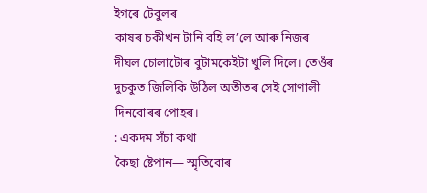ইগৰে টেবুলৰ
কাষৰ চকীখন টানি বহি ল’লে আৰু নিজৰ দীঘল চোলাটোৰ বুটামকেইটা খুলি দিলে। তেওঁৰ
দুচকুত জিলিকি উঠিল অতীতৰ সেই সোণালী দিনবোৰৰ পোহৰ।
: একদম সঁচা কথা
কৈছা ষ্টেপান— স্মৃতিবোৰ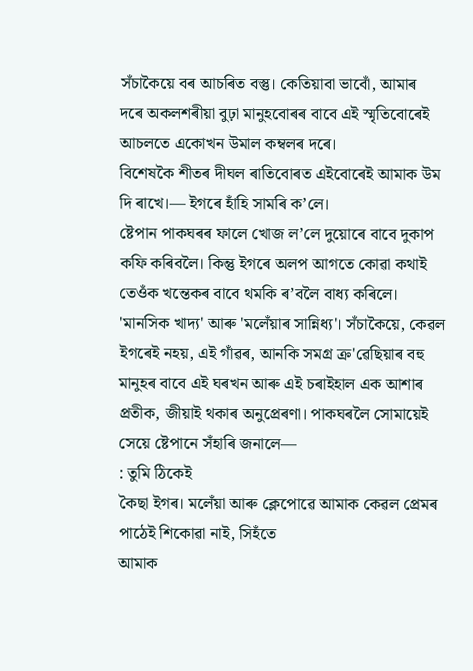সঁচাকৈয়ে বৰ আচৰিত বস্তু। কেতিয়াবা ভাবোঁ, আমাৰ
দৰে অকলশৰীয়া বুঢ়া মানুহবোৰৰ বাবে এই স্মৃতিবোৰেই আচলতে একোখন উমাল কম্বলৰ দৰে।
বিশেষকৈ শীতৰ দীঘল ৰাতিবোৰত এইবোৰেই আমাক উম দি ৰাখে।— ইগৰে হাঁহি সামৰি ক’লে।
ষ্টেপান পাকঘৰৰ ফালে খোজ ল’লে দুয়োৰে বাবে দুকাপ কফি কৰিবলৈ। কিন্তু ইগৰে অলপ আগতে কোৱা কথাই তেওঁক খন্তেকৰ বাবে থমকি ৰ’বলৈ বাধ্য কৰিলে। 'মানসিক খাদ্য' আৰু 'মলেঁয়াৰ সান্নিধ্য'। সঁচাকৈয়ে, কেৱল ইগৰেই নহয়, এই গাঁৱৰ, আনকি সমগ্ৰ ক্ৰ'ৱেছিয়াৰ বহু মানুহৰ বাবে এই ঘৰখন আৰু এই চৰাইহাল এক আশাৰ প্ৰতীক, জীয়াই থকাৰ অনুপ্ৰেৰণা। পাকঘৰলৈ সোমায়েই সেয়ে ষ্টেপানে সঁহাৰি জনালে—
: তুমি ঠিকেই
কৈছা ইগৰ। মলেঁয়া আৰু ক্লেপোৱে আমাক কেৱল প্ৰেমৰ পাঠেই শিকোৱা নাই, সিহঁতে
আমাক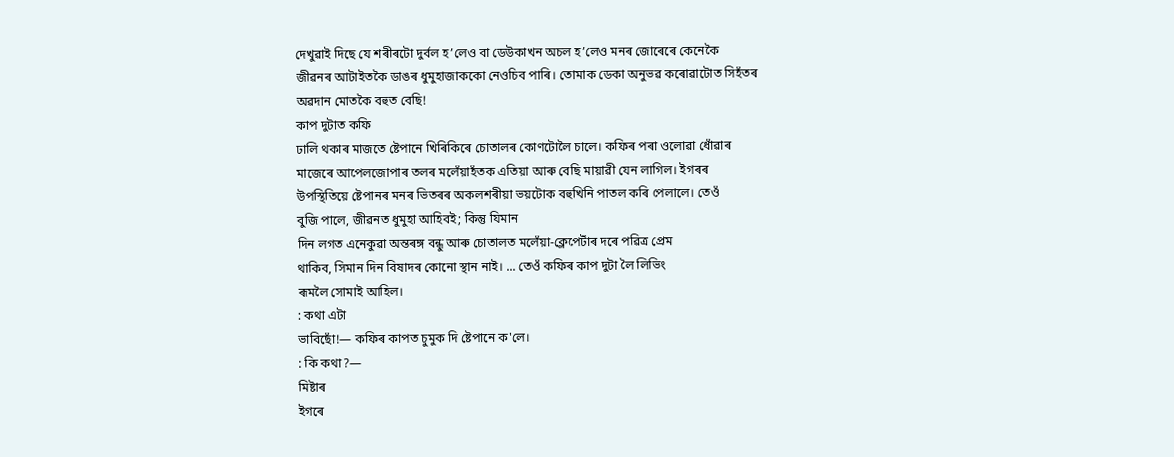দেখুৱাই দিছে যে শৰীৰটো দুৰ্বল হ’লেও বা ডেউকাখন অচল হ’লেও মনৰ জোৰেৰে কেনেকৈ
জীৱনৰ আটাইতকৈ ডাঙৰ ধুমুহাজাককো নেওচিব পাৰি। তোমাক ডেকা অনুভৱ কৰোৱাটোত সিহঁতৰ
অৱদান মোতকৈ বহুত বেছি!
কাপ দুটাত কফি
ঢালি থকাৰ মাজতে ষ্টেপানে খিৰিকিৰে চোতালৰ কোণটোলৈ চালে। কফিৰ পৰা ওলোৱা ধোঁৱাৰ
মাজেৰে আপেলজোপাৰ তলৰ মলেঁয়াহঁতক এতিয়া আৰু বেছি মায়াৱী যেন লাগিল। ইগৰৰ
উপস্থিতিয়ে ষ্টেপানৰ মনৰ ভিতৰৰ অকলশৰীয়া ভয়টোক বহুখিনি পাতল কৰি পেলালে। তেওঁ
বুজি পালে, জীৱনত ধুমুহা আহিবই; কিন্তু যিমান
দিন লগত এনেকুৱা অন্তৰঙ্গ বন্ধু আৰু চোতালত মলেঁয়া-ক্লেপেটাঁৰ দৰে পৱিত্ৰ প্ৰেম
থাকিব, সিমান দিন বিষাদৰ কোনো স্থান নাই। ... তেওঁ কফিৰ কাপ দুটা লৈ লিভিং
ৰূমলৈ সোমাই আহিল।
: কথা এটা
ভাবিছোঁ!— কফিৰ কাপত চুমুক দি ষ্টেপানে ক'লে।
: কি কথা?—
মিষ্টাৰ
ইগৰে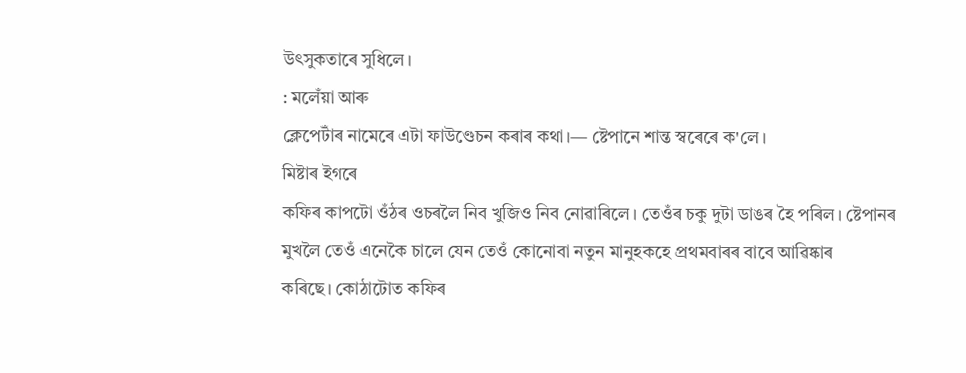উৎসুকতাৰে সুধিলে।
: মলেঁয়া আৰু
ক্লেপেটাঁৰ নামেৰে এটা ফাউণ্ডেচন কৰাৰ কথা।— ষ্টেপানে শান্ত স্বৰেৰে ক'লে।
মিষ্টাৰ ইগৰে
কফিৰ কাপটো ওঁঠৰ ওচৰলৈ নিব খুজিও নিব নোৱাৰিলে। তেওঁৰ চকু দুটা ডাঙৰ হৈ পৰিল। ষ্টেপানৰ
মুখলৈ তেওঁ এনেকৈ চালে যেন তেওঁ কোনোবা নতুন মানুহকহে প্ৰথমবাৰৰ বাবে আৱিষ্কাৰ
কৰিছে। কোঠাটোত কফিৰ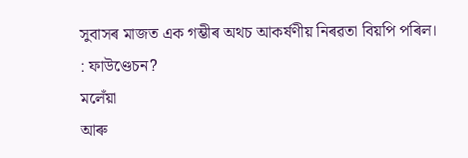সুবাসৰ মাজত এক গম্ভীৰ অথচ আকৰ্ষণীয় নিৰৱতা বিয়পি পৰিল।
: ফাউণ্ডেচন?
মলেঁয়া
আৰু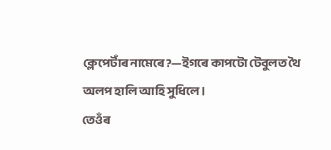ক্লেপেটাঁৰ নামেৰে?—ইগৰে কাপটো টেবুলত থৈ অলপ হালি আহি সুধিলে।
তেওঁৰ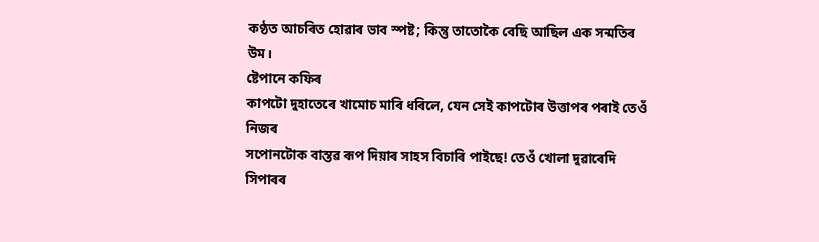কণ্ঠত আচৰিত হোৱাৰ ভাব স্পষ্ট; কিন্তু তাতোকৈ বেছি আছিল এক সন্মতিৰ
উম।
ষ্টেপানে কফিৰ
কাপটো দুহাতেৰে খামোচ মাৰি ধৰিলে, যেন সেই কাপটোৰ উত্তাপৰ পৰাই তেওঁ নিজৰ
সপোনটোক বাস্তৱ ৰূপ দিয়াৰ সাহস বিচাৰি পাইছে! তেওঁ খোলা দুৱাৰেদি সিপাৰৰ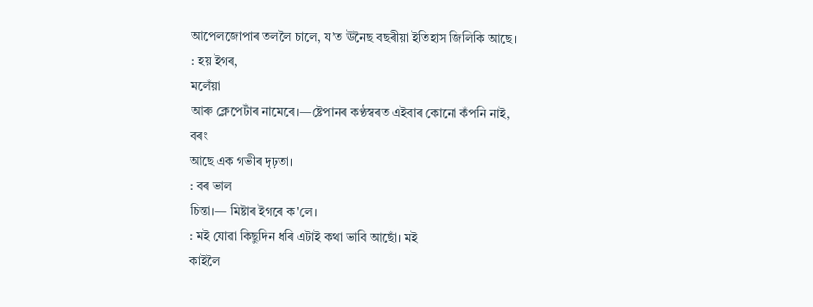আপেলজোপাৰ তললৈ চালে, য’ত ঊনৈছ বছৰীয়া ইতিহাস জিলিকি আছে।
: হয় ইগৰ,
মলেঁয়া
আৰু ক্লেপেটাঁৰ নামেৰে।—ষ্টেপানৰ কণ্ঠস্বৰত এইবাৰ কোনো কঁপনি নাই, বৰং
আছে এক গভীৰ দৃঢ়তা।
: বৰ ভাল
চিন্তা।— মিষ্টাৰ ইগৰে ক'লে।
: মই যোৱা কিছুদিন ধৰি এটাই কথা ভাবি আছোঁ। মই
কাইলৈ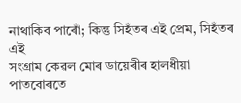নাথাকিব পাৰোঁ; কিন্তু সিহঁতৰ এই প্ৰেম, সিহঁতৰ এই
সংগ্ৰাম কেৱল মোৰ ডায়েৰীৰ হালধীয়া পাতবোৰতে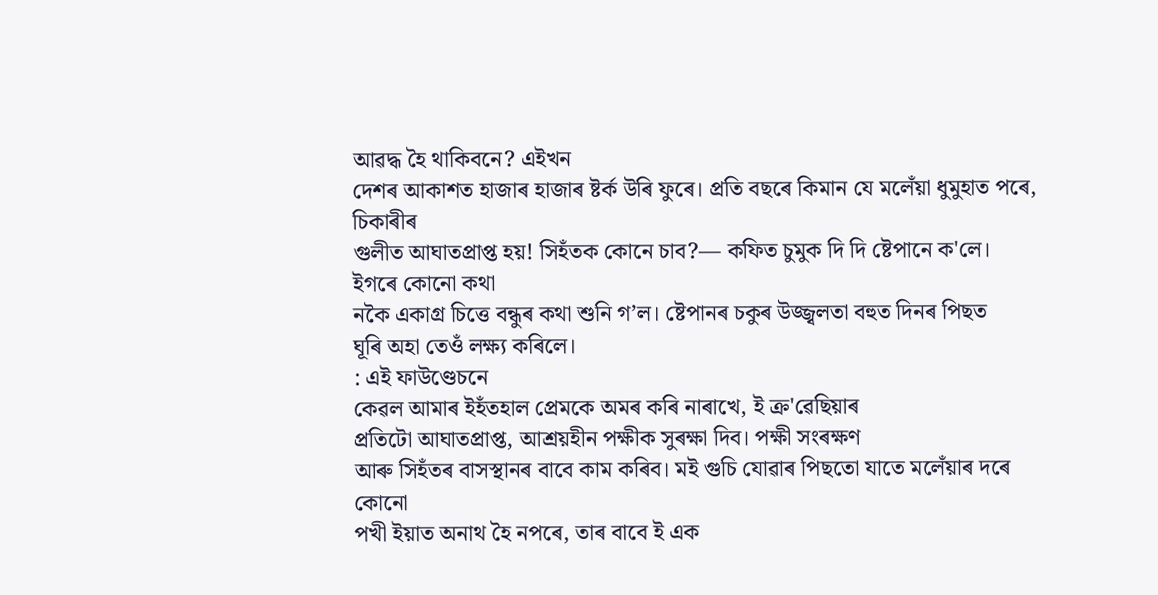আৱদ্ধ হৈ থাকিবনে? এইখন
দেশৰ আকাশত হাজাৰ হাজাৰ ষ্টৰ্ক উৰি ফুৰে। প্ৰতি বছৰে কিমান যে মলেঁয়া ধুমুহাত পৰে,
চিকাৰীৰ
গুলীত আঘাতপ্ৰাপ্ত হয়! সিহঁতক কোনে চাব?— কফিত চুমুক দি দি ষ্টেপানে ক'লে।
ইগৰে কোনো কথা
নকৈ একাগ্ৰ চিত্তে বন্ধুৰ কথা শুনি গ’ল। ষ্টেপানৰ চকুৰ উজ্জ্বলতা বহুত দিনৰ পিছত
ঘূৰি অহা তেওঁ লক্ষ্য কৰিলে।
: এই ফাউণ্ডেচনে
কেৱল আমাৰ ইহঁতহাল প্ৰেমকে অমৰ কৰি নাৰাখে, ই ক্ৰ'ৱেছিয়াৰ
প্ৰতিটো আঘাতপ্ৰাপ্ত, আশ্ৰয়হীন পক্ষীক সুৰক্ষা দিব। পক্ষী সংৰক্ষণ
আৰু সিহঁতৰ বাসস্থানৰ বাবে কাম কৰিব। মই গুচি যোৱাৰ পিছতো যাতে মলেঁয়াৰ দৰে কোনো
পখী ইয়াত অনাথ হৈ নপৰে, তাৰ বাবে ই এক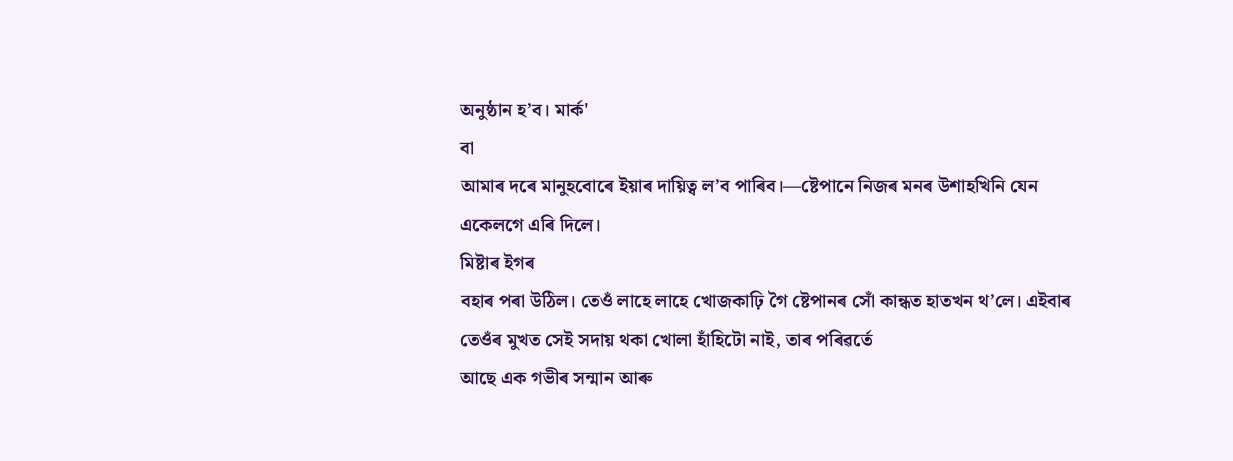অনুষ্ঠান হ’ব। মাৰ্ক'
বা
আমাৰ দৰে মানুহবোৰে ইয়াৰ দায়িত্ব ল’ব পাৰিব।—ষ্টেপানে নিজৰ মনৰ উশাহখিনি যেন
একেলগে এৰি দিলে।
মিষ্টাৰ ইগৰ
বহাৰ পৰা উঠিল। তেওঁ লাহে লাহে খোজকাঢ়ি গৈ ষ্টেপানৰ সোঁ কান্ধত হাতখন থ’লে। এইবাৰ
তেওঁৰ মুখত সেই সদায় থকা খোলা হাঁহিটো নাই, তাৰ পৰিৱৰ্তে
আছে এক গভীৰ সন্মান আৰু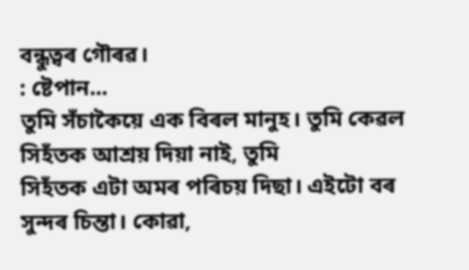বন্ধুত্বৰ গৌৰৱ।
: ষ্টেপান...
তুমি সঁচাকৈয়ে এক বিৰল মানুহ। তুমি কেৱল সিহঁতক আশ্ৰয় দিয়া নাই, তুমি
সিহঁতক এটা অমৰ পৰিচয় দিছা। এইটো বৰ সুন্দৰ চিন্তা। কোৱা,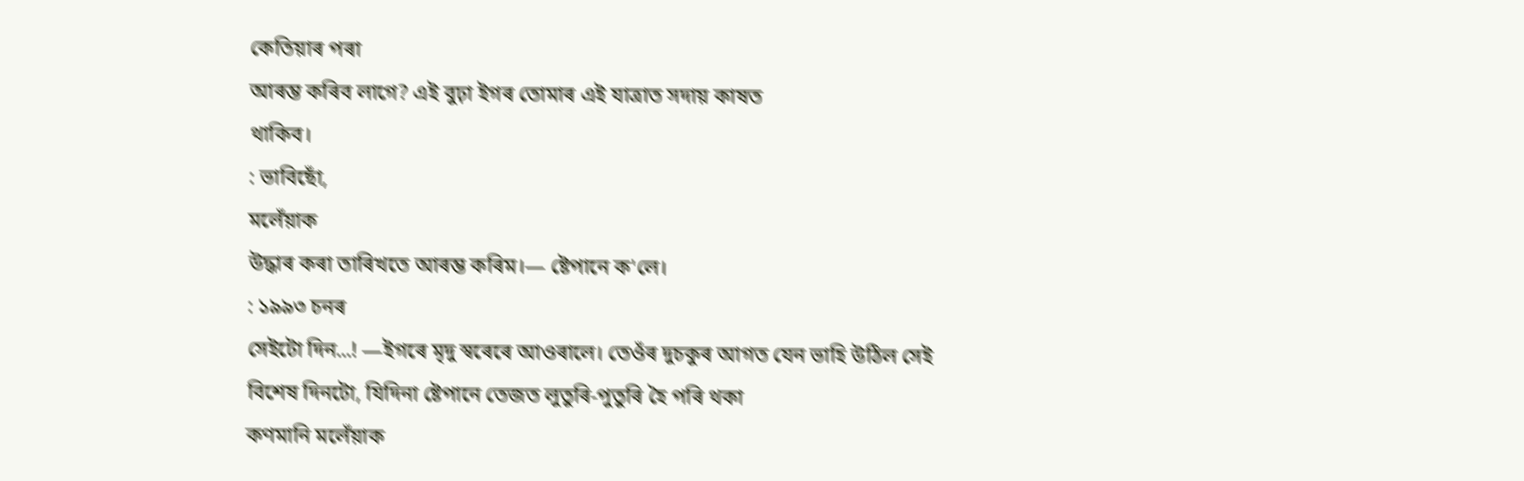কেতিয়াৰ পৰা
আৰম্ভ কৰিব লাগে? এই বুঢ়া ইগৰ তোমাৰ এই যাত্ৰাত সদায় কাষত
থাকিব।
: ভাবিছোঁ,
মলেঁয়াক
উদ্ধাৰ কৰা তাৰিখতে আৰম্ভ কৰিম।— ষ্টেপানে ক'লে।
: ১৯৯৩ চনৰ
সেইটো দিন...! —ইগৰে মৃদু স্বৰেৰে আওৰালে। তেওঁৰ দুচকুৰ আগত যেন ভাহি উঠিল সেই
বিশেষ দিনটো, যিদিনা ষ্টেপানে তেজত লুতুৰি-পুতুৰি হৈ পৰি থকা
কণমানি মলেঁয়াক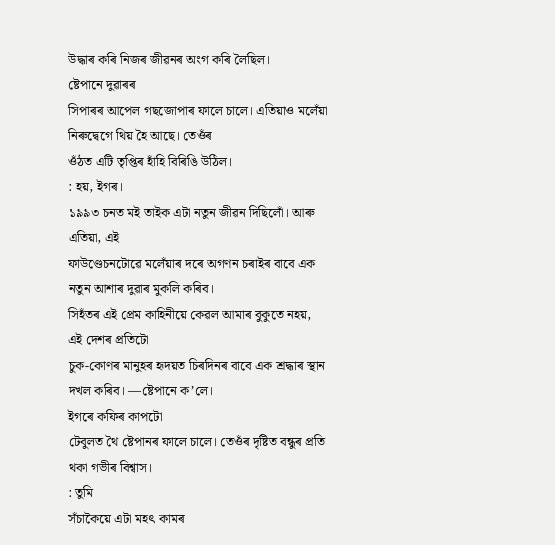উদ্ধাৰ কৰি নিজৰ জীৱনৰ অংগ কৰি লৈছিল।
ষ্টেপানে দুৱাৰৰ
সিপাৰৰ আপেল গছজোপাৰ ফালে চালে। এতিয়াও মলেঁয়া নিৰুদ্বেগে থিয় হৈ আছে। তেওঁৰ
ওঁঠত এটি তৃপ্তিৰ হাঁহি বিৰিঙি উঠিল।
: হয়, ইগৰ।
১৯৯৩ চনত মই তাইক এটা নতুন জীৱন দিছিলোঁ। আৰু এতিয়া, এই
ফাউণ্ডেচনটোৱে মলেঁয়াৰ দৰে অগণন চৰাইৰ বাবে এক নতুন আশাৰ দুৱাৰ মুকলি কৰিব।
সিহঁতৰ এই প্ৰেম কাহিনীয়ে কেৱল আমাৰ বুকুতে নহয়, এই দেশৰ প্ৰতিটো
চুক-কোণৰ মানুহৰ হৃদয়ত চিৰদিনৰ বাবে এক শ্ৰদ্ধাৰ স্থান দখল কৰিব। —ষ্টেপানে ক’লে।
ইগৰে কফিৰ কাপটো
টেবুলত থৈ ষ্টেপানৰ ফালে চালে। তেওঁৰ দৃষ্টিত বন্ধুৰ প্ৰতি থকা গভীৰ বিশ্বাস।
: তুমি
সঁচাকৈয়ে এটা মহৎ কামৰ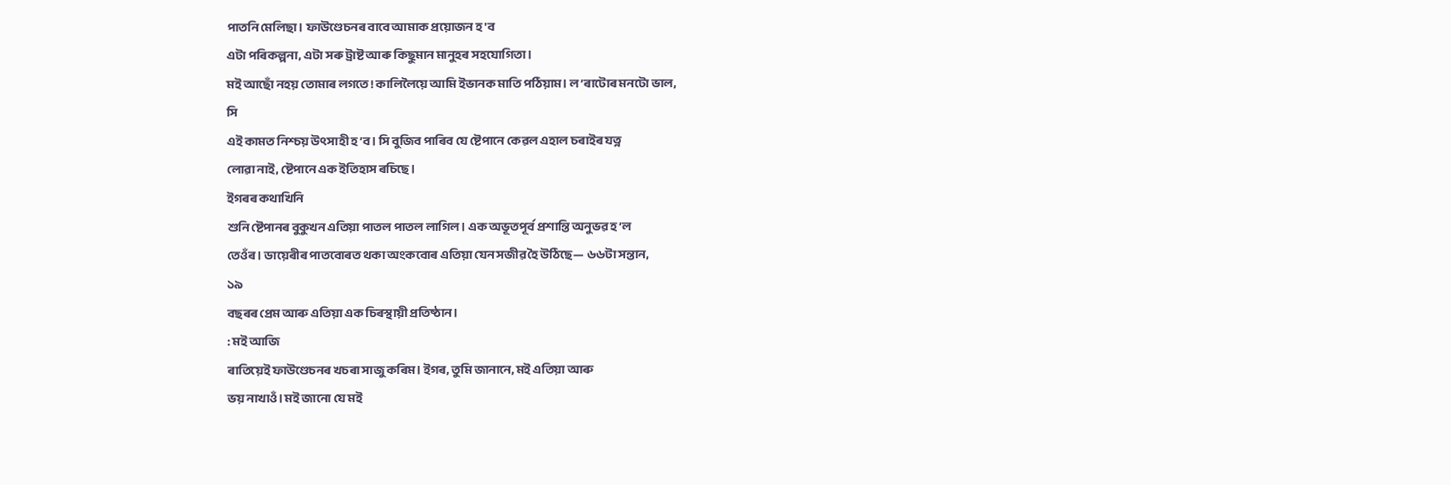পাতনি মেলিছা। ফাউণ্ডেচনৰ বাবে আমাক প্ৰয়োজন হ'ব
এটা পৰিকল্পনা, এটা সৰু ট্ৰাষ্ট আৰু কিছুমান মানুহৰ সহযোগিতা।
মই আছোঁ নহয় তোমাৰ লগতে! কালিলৈয়ে আমি ইভানক মাতি পঠিয়াম। ল’ৰাটোৰ মনটো ভাল,
সি
এই কামত নিশ্চয় উৎসাহী হ’ব। সি বুজিব পাৰিব যে ষ্টেপানে কেৱল এহাল চৰাইৰ যত্ন
লোৱা নাই, ষ্টেপানে এক ইতিহাস ৰচিছে।
ইগৰৰ কথাখিনি
শুনি ষ্টেপানৰ বুকুখন এতিয়া পাতল পাতল লাগিল। এক অভূতপূৰ্ব প্ৰশান্তি অনুভৱ হ’ল
তেওঁৰ। ডায়েৰীৰ পাতবোৰত থকা অংকবোৰ এতিয়া যেন সজীৱ হৈ উঠিছে— ৬৬টা সন্তান,
১৯
বছৰৰ প্ৰেম আৰু এতিয়া এক চিৰস্থায়ী প্ৰতিষ্ঠান।
: মই আজি
ৰাতিয়েই ফাউণ্ডেচনৰ খচৰা সাজু কৰিম। ইগৰ, তুমি জানানে, মই এতিয়া আৰু
ভয় নাখাওঁ। মই জানো যে মই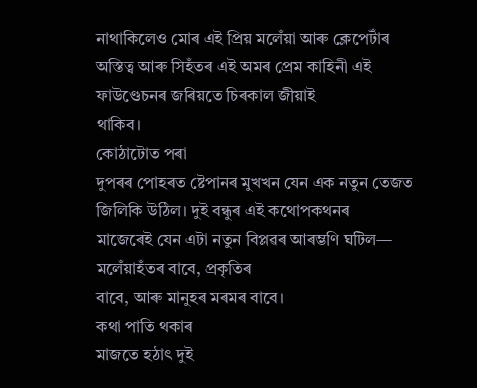নাথাকিলেও মোৰ এই প্ৰিয় মলেঁয়া আৰু ক্লেপেটাঁৰ
অস্তিত্ব আৰু সিহঁতৰ এই অমৰ প্ৰেম কাহিনী এই ফাউণ্ডেচনৰ জৰিয়তে চিৰকাল জীয়াই
থাকিব।
কোঠাটোত পৰা
দুপৰৰ পোহৰত ষ্টেপানৰ মুখখন যেন এক নতুন তেজত জিলিকি উঠিল। দুই বন্ধুৰ এই কথোপকথনৰ
মাজেৰেই যেন এটা নতুন বিপ্লৱৰ আৰম্ভণি ঘটিল— মলেঁয়াহঁতৰ বাবে, প্ৰকৃতিৰ
বাবে, আৰু মানুহৰ মৰমৰ বাবে।
কথা পাতি থকাৰ
মাজতে হঠাৎ দুই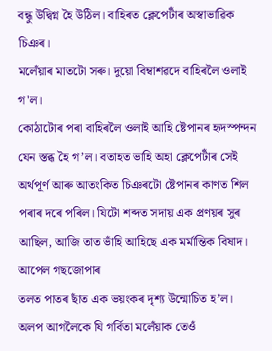বন্ধু উদ্বিগ্ন হৈ উঠিল। বাহিৰত ক্লেপেটাঁৰ অস্বাভাৱিক চিঞৰ।
মলেঁয়াৰ মাতটো সৰু। দুয়ো বিম্বাশৱদে বাহিৰলৈ ওলাই গ'ল।
কোঠাটোৰ পৰা বাহিৰলৈ ওলাই আহি ষ্টেপানৰ হৃদস্পন্দন যেন স্তব্ধ হৈ গ’ল। বতাহত ভাহি অহা ক্লেপেটাঁৰ সেই অৰ্থপূৰ্ণ আৰু আতংকিত চিঞৰটো ষ্টেপানৰ কাণত শিল পৰাৰ দৰে পৰিল। যিটো শব্দত সদায় এক প্ৰণয়ৰ সুৰ আছিল, আজি তাত ভাঁহি আহিছে এক মৰ্মান্তিক বিষাদ।
আপেল গছজোপাৰ
তলত পাতৰ ছাঁত এক ভয়ংকৰ দৃশ্য উন্মোচিত হ’ল। অলপ আগলৈকে যি গৰ্বিতা মলেঁয়াক তেওঁ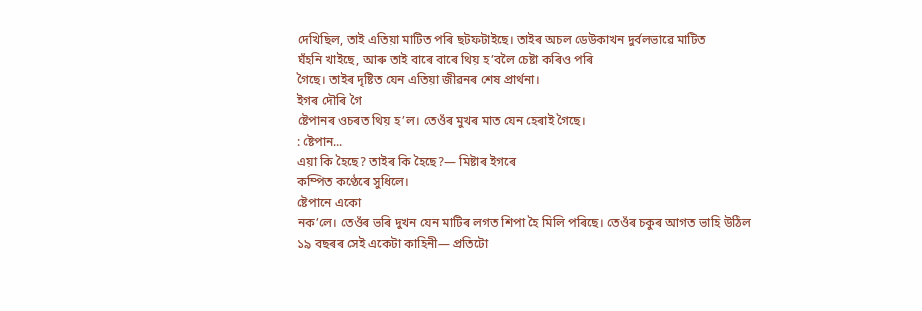দেখিছিল, তাই এতিয়া মাটিত পৰি ছটফটাইছে। তাইৰ অচল ডেউকাখন দুৰ্বলভাৱে মাটিত
ঘঁহনি খাইছে, আৰু তাই বাৰে বাৰে থিয় হ’বলৈ চেষ্টা কৰিও পৰি
গৈছে। তাইৰ দৃষ্টিত যেন এতিয়া জীৱনৰ শেষ প্ৰাৰ্থনা।
ইগৰ দৌৰি গৈ
ষ্টেপানৰ ওচৰত থিয় হ’ল। তেওঁৰ মুখৰ মাত যেন হেৰাই গৈছে।
: ষ্টেপান...
এয়া কি হৈছে? তাইৰ কি হৈছে?— মিষ্টাৰ ইগৰে
কম্পিত কণ্ঠেৰে সুধিলে।
ষ্টেপানে একো
নক’লে। তেওঁৰ ভৰি দুখন যেন মাটিৰ লগত শিপা হৈ মিলি পৰিছে। তেওঁৰ চকুৰ আগত ভাহি উঠিল
১৯ বছৰৰ সেই একেটা কাহিনী— প্ৰতিটো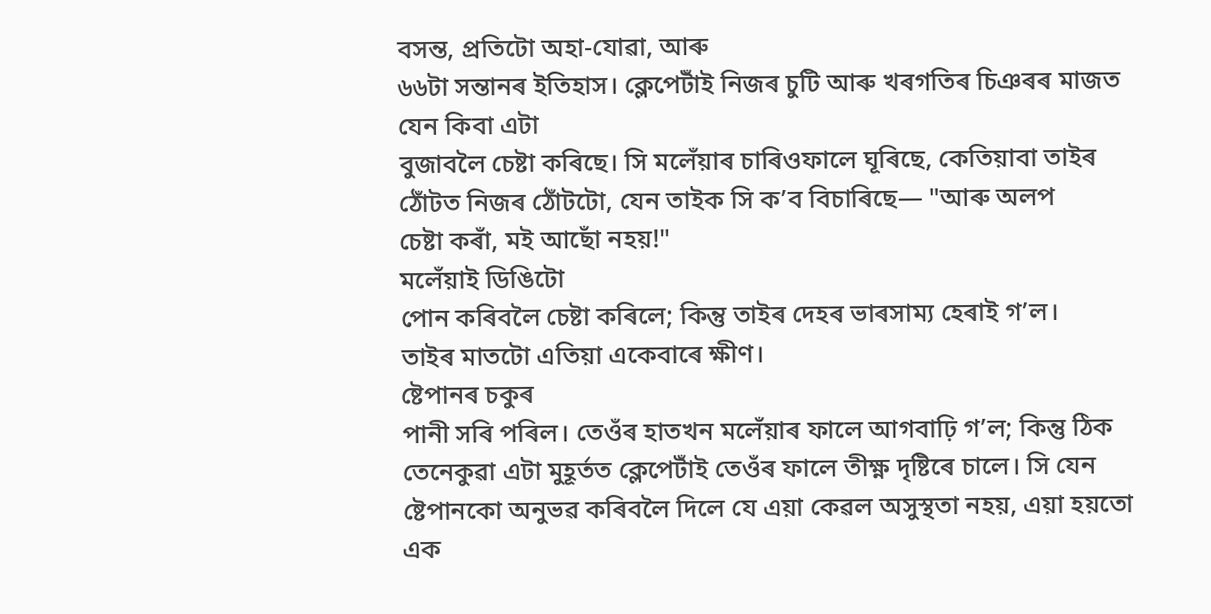বসন্ত, প্ৰতিটো অহা-যোৱা, আৰু
৬৬টা সন্তানৰ ইতিহাস। ক্লেপেটাঁই নিজৰ চুটি আৰু খৰগতিৰ চিঞৰৰ মাজত যেন কিবা এটা
বুজাবলৈ চেষ্টা কৰিছে। সি মলেঁয়াৰ চাৰিওফালে ঘূৰিছে, কেতিয়াবা তাইৰ
ঠোঁটত নিজৰ ঠোঁটটো, যেন তাইক সি ক’ব বিচাৰিছে— "আৰু অলপ
চেষ্টা কৰাঁ, মই আছোঁ নহয়!"
মলেঁয়াই ডিঙিটো
পোন কৰিবলৈ চেষ্টা কৰিলে; কিন্তু তাইৰ দেহৰ ভাৰসাম্য হেৰাই গ’ল।
তাইৰ মাতটো এতিয়া একেবাৰে ক্ষীণ।
ষ্টেপানৰ চকুৰ
পানী সৰি পৰিল। তেওঁৰ হাতখন মলেঁয়াৰ ফালে আগবাঢ়ি গ’ল; কিন্তু ঠিক
তেনেকুৱা এটা মুহূৰ্তত ক্লেপেটাঁই তেওঁৰ ফালে তীক্ষ্ণ দৃষ্টিৰে চালে। সি যেন
ষ্টেপানকো অনুভৱ কৰিবলৈ দিলে যে এয়া কেৱল অসুস্থতা নহয়, এয়া হয়তো এক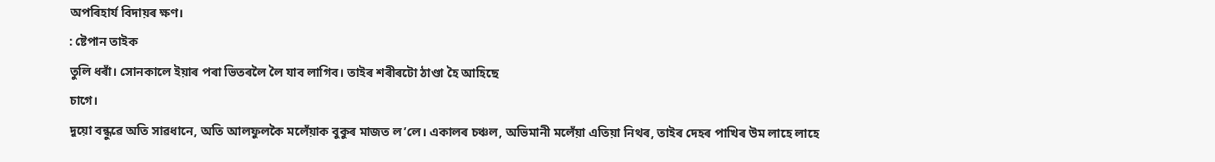অপৰিহাৰ্য বিদায়ৰ ক্ষণ।
: ষ্টেপান তাইক
তুলি ধৰাঁ। সোনকালে ইয়াৰ পৰা ভিতৰলৈ লৈ যাব লাগিব। তাইৰ শৰীৰটো ঠাণ্ডা হৈ আহিছে
চাগে।
দুয়ো বন্ধুৱে অতি সাৱধানে, অতি আলফুলকৈ মলেঁয়াক বুকুৰ মাজত ল’লে। একালৰ চঞ্চল, অভিমানী মলেঁয়া এতিয়া নিথৰ, তাইৰ দেহৰ পাখিৰ উম লাহে লাহে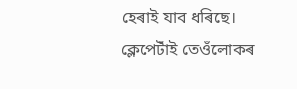হেৰাই যাব ধৰিছে। ক্লেপেটাঁই তেওঁলোকৰ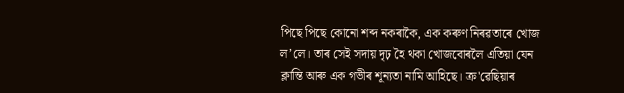পিছে পিছে কোনো শব্দ নকৰাকৈ, এক কৰুণ নিৰৱতাৰে খোজ ল’লে। তাৰ সেই সদায় দৃঢ় হৈ থকা খোজবোৰলৈ এতিয়া যেন ক্লান্তি আৰু এক গভীৰ শূন্যতা নামি আহিছে। ক্ৰ'ৱেছিয়াৰ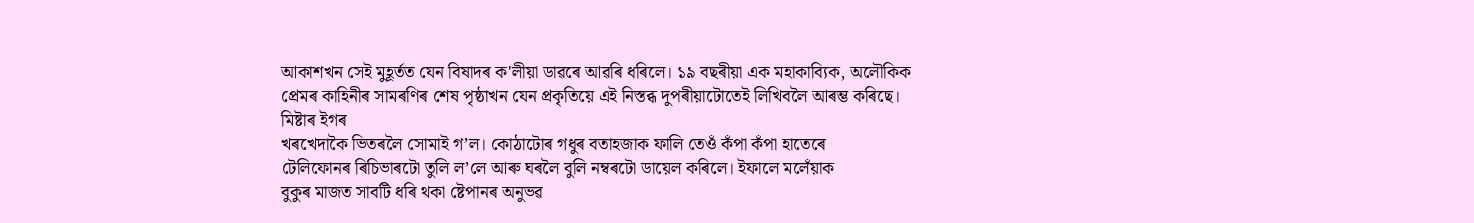আকাশখন সেই মুহূৰ্তত যেন বিষাদৰ ক'লীয়া ডাৱৰে আৱৰি ধৰিলে। ১৯ বছৰীয়া এক মহাকাব্যিক, অলৌকিক প্ৰেমৰ কাহিনীৰ সামৰণিৰ শেষ পৃষ্ঠাখন যেন প্ৰকৃতিয়ে এই নিস্তব্ধ দুপৰীয়াটোতেই লিখিবলৈ আৰম্ভ কৰিছে।
মিষ্টাৰ ইগৰ
খৰখেদাকৈ ভিতৰলৈ সোমাই গ’ল। কোঠাটোৰ গধুৰ বতাহজাক ফালি তেওঁ কঁপা কঁপা হাতেৰে
টেলিফোনৰ ৰিচিভাৰটো তুলি ল’লে আৰু ঘৰলৈ বুলি নম্বৰটো ডায়েল কৰিলে। ইফালে মলেঁয়াক
বুকুৰ মাজত সাবটি ধৰি থকা ষ্টেপানৰ অনুভৱ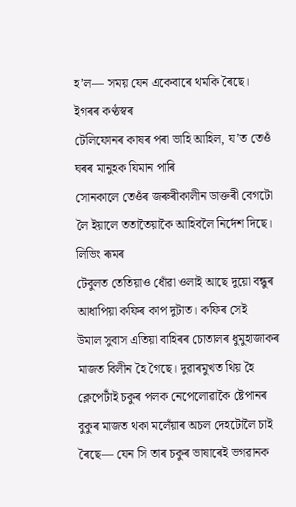হ’ল— সময় যেন একেবাৰে থমকি ৰৈছে।
ইগৰৰ কণ্ঠস্বৰ
টেলিফোনৰ কাষৰ পৰা ভাহি আহিল, য’ত তেওঁ ঘৰৰ মানুহক যিমান পাৰি
সোনকালে তেওঁৰ জৰুৰীকালীন ডাক্তৰী বেগটো লৈ ইয়ালে ততাতৈয়াকৈ আহিবলৈ নিৰ্দেশ দিছে।
লিভিং ৰূমৰ
টেবুলত তেতিয়াও ধোঁৱা ওলাই আছে দুয়ো বন্ধুৰ আধাপিয়া কফিৰ কাপ দুটাত। কফিৰ সেই
উমাল সুবাস এতিয়া বাহিৰৰ চোতালৰ ধুমুহাজাকৰ মাজত বিলীন হৈ গৈছে। দুৱাৰমুখত থিয় হৈ
ক্লেপেটাঁই চকুৰ পলক নেপেলোৱাকৈ ষ্টেপানৰ বুকুৰ মাজত থকা মলেঁয়াৰ অচল দেহটোলৈ চাই
ৰৈছে— যেন সি তাৰ চকুৰ ভাষাৰেই ভগৱানক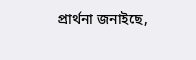প্ৰাৰ্থনা জনাইছে,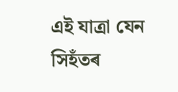এই যাত্ৰা যেন
সিহঁতৰ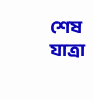শেষ যাত্ৰা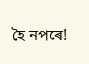হৈ নপৰে!